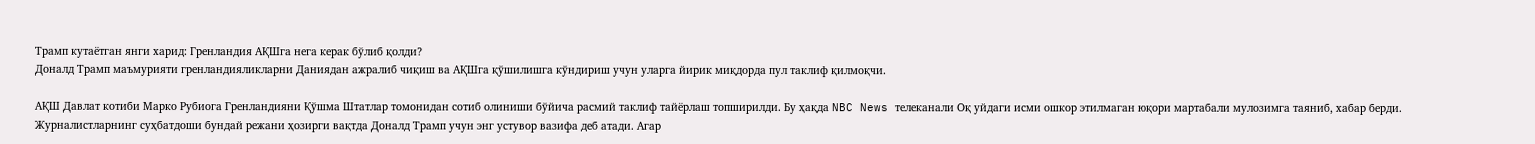Трамп кутаётган янги харид: Гренландия АҚШга нега керак бўлиб қолди?
Доналд Трамп маъмурияти гренландияликларни Даниядан ажралиб чиқиш ва АҚШга қўшилишга кўндириш учун уларга йирик миқдорда пул таклиф қилмоқчи.

АҚШ Давлат котиби Марко Рубиога Гренландияни Қўшма Штатлар томонидан сотиб олиниши бўйича расмий таклиф тайёрлаш топширилди. Бу ҳақда NBC News телеканали Оқ уйдаги исми ошкор этилмаган юқори мартабали мулозимга таяниб, хабар берди.
Журналистларнинг суҳбатдоши бундай режани ҳозирги вақтда Доналд Трамп учун энг устувор вазифа деб атади. Агар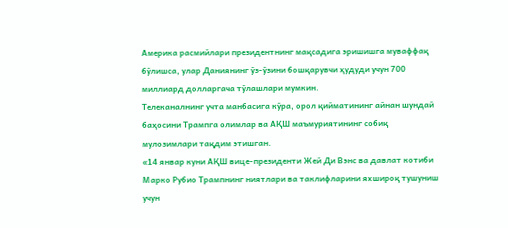Америка расмийлари президентнинг мақсадига эришишга муваффақ бўлишса, улар Даниянинг ўз-ўзини бошқарувчи ҳудуди учун 700 миллиард долларгача тўлашлари мумкин.
Телеканалнинг учта манбасига кўра, орол қийматининг айнан шундай баҳосини Трампга олимлар ва АҚШ маъмуриятининг собиқ мулозимлари тақдим этишган.
«14 январ куни АҚШ вице-президенти Жей Ди Вэнс ва давлат котиби Марко Рубио Трампнинг ниятлари ва таклифларини яхшироқ тушуниш учун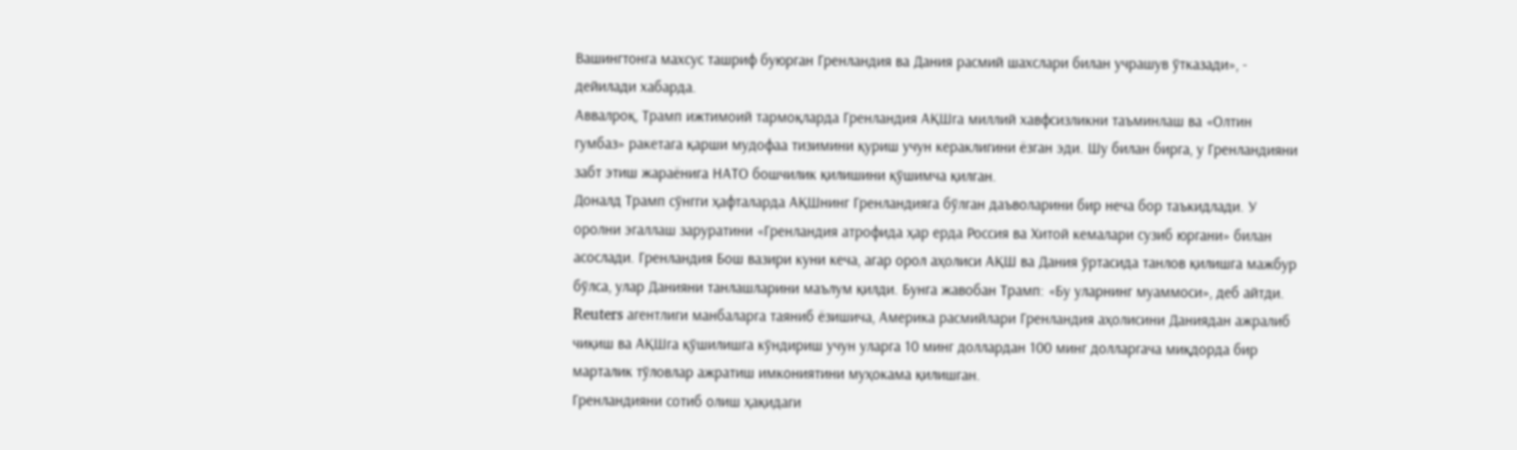Вашингтонга махсус ташриф буюрган Гренландия ва Дания расмий шахслари билан учрашув ўтказади», - дейилади хабарда.
Аввалроқ, Трамп ижтимоий тармоқларда Гренландия АҚШга миллий хавфсизликни таъминлаш ва «Олтин гумбаз» ракетага қарши мудофаа тизимини қуриш учун кераклигини ёзган эди. Шу билан бирга, у Гренландияни забт этиш жараёнига НАТО бошчилик қилишини қўшимча қилган.
Доналд Трамп сўнгги ҳафталарда АҚШнинг Гренландияга бўлган даъволарини бир неча бор таъкидлади. У оролни эгаллаш заруратини «Гренландия атрофида ҳар ерда Россия ва Хитой кемалари сузиб юргани» билан асослади. Гренландия Бош вазири куни кеча, агар орол аҳолиси АҚШ ва Дания ўртасида танлов қилишга мажбур бўлса, улар Данияни танлашларини маълум қилди. Бунга жавобан Трамп: «Бу уларнинг муаммоси», деб айтди.
Reuters агентлиги манбаларга таяниб ёзишича, Америка расмийлари Гренландия аҳолисини Даниядан ажралиб чиқиш ва АҚШга қўшилишга кўндириш учун уларга 10 минг доллардан 100 минг долларгача миқдорда бир марталик тўловлар ажратиш имкониятини муҳокама қилишган.
Гренландияни сотиб олиш ҳақидаги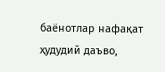баёнотлар нафақат ҳудудий даъво,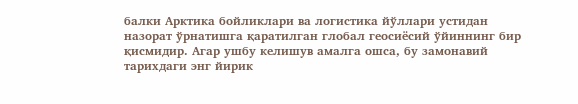балки Арктика бойликлари ва логистика йўллари устидан назорат ўрнатишга қаратилган глобал геосиёсий ўйиннинг бир қисмидир. Агар ушбу келишув амалга ошса, бу замонавий тарихдаги энг йирик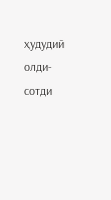ҳудудий олди-сотди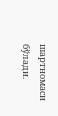шартномаси бўлади.